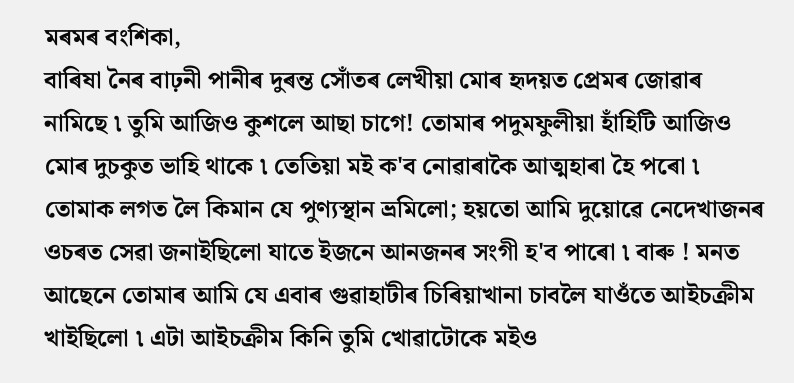মৰমৰ বংশিকা,
বাৰিষা নৈৰ বাঢ়নী পানীৰ দুৰন্ত সোঁতৰ লেখীয়া মোৰ হৃদয়ত প্ৰেমৰ জোৱাৰ নামিছে ৷ তুমি আজিও কুশলে আছা চাগে! তোমাৰ পদুমফুলীয়া হাঁহিটি আজিও মোৰ দুচকুত ভাহি থাকে ৷ তেতিয়া মই ক'ব নোৱাৰাকৈ আত্মহাৰা হৈ পৰো ৷ তোমাক লগত লৈ কিমান যে পুণ্যস্থান ভ্ৰমিলো; হয়তো আমি দুয়োৱে নেদেখাজনৰ ওচৰত সেৱা জনাইছিলো যাতে ইজনে আনজনৰ সংগী হ'ব পাৰো ৷ বাৰু ! মনত আছেনে তোমাৰ আমি যে এবাৰ গুৱাহাটীৰ চিৰিয়াখানা চাবলৈ যাওঁতে আইচক্ৰীম খাইছিলো ৷ এটা আইচক্ৰীম কিনি তুমি খোৱাটোকে মইও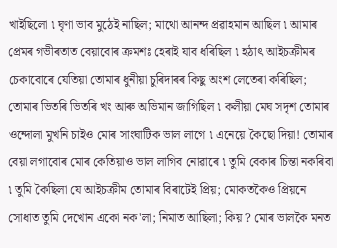খাইছিলো ৷ ঘৃণা ভাব মুঠেই নাছিল; মাথো আনন্দ প্ৰৱাহমান আছিল ৷ আমাৰ প্ৰেমৰ গভীৰতাত বেয়াবোৰ ক্ৰমশঃ হেৰাই যাব ধৰিছিল ৷ হঠাৎ আইচক্ৰীমৰ চেকাবোৰে যেতিয়া তোমাৰ ধুনীয়া চুৰিদাৰৰ কিছু অংশ লেতেৰা কৰিছিল; তোমাৰ ভিতৰি ভিতৰি খং আৰু অভিমান জাগিছিল ৷ কলীয়া মেঘ সদৃশ তোমাৰ ওন্দোলা মুখনি চাইও মোৰ সাংঘাটিক ভাল লাগে ৷ এনেয়ে কৈছো দিয়া! তোমাৰ বেয়া লগাবোৰ মোৰ কেতিয়াও ভাল লাগিব নোৱাৰে ৷ তুমি বেকাৰ চিন্তা নকৰিবা ৷ তুমি কৈছিলা যে আইচক্ৰীম তোমাৰ বিৰাটেই প্ৰিয়; মোকতকৈও প্ৰিয়নে সোধাত তুমি দেখোন একো নক'লা; নিমাত আছিলা; কিয় ? মোৰ ভালকৈ মনত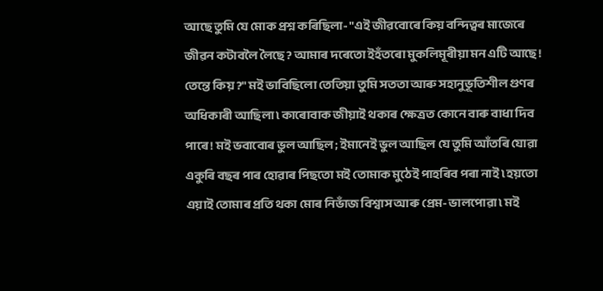আছে তুমি যে মোক প্ৰশ্ন কৰিছিলা- "এই জীৱবোৰে কিয় বন্দিত্বৰ মাজেৰে জীৱন কটাবলৈ লৈছে? আমাৰ দৰেতো ইহঁতৰো মুকলিমূৰীয়া মন এটি আছে ! তেন্তে কিয় ?" মই ভাবিছিলো তেতিয়া তুমি সততা আৰু সহানুভূতিশীল গুণৰ অধিকাৰী আছিলা ৷ কাৰোবাক জীয়াই থকাৰ ক্ষেত্ৰত কোনে বাৰু বাধা দিব পাৰে ! মই ভবাবোৰ ভুল আছিল; ইমানেই ভুল আছিল যে তুমি আঁতৰি যোৱা একুৰি বছৰ পাৰ হোৱাৰ পিছতো মই তোমাক মুঠেই পাহৰিব পৰা নাই ৷ হয়তো এয়াই তোমাৰ প্ৰতি থকা মোৰ নিভাঁজ বিশ্বাস আৰু প্ৰেম- ভালপোৱা ৷ মই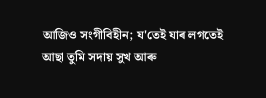আজিও সংগীবিহীন; য'তেই যাৰ লগতেই আছা তুমি সদায় সুখ আৰু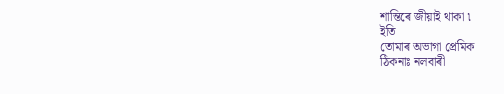শান্তিৰে জীয়াই থাকা ৷
ইতি
তোমাৰ অভাগা প্ৰেমিক
ঠিকনাঃ নলবাৰী